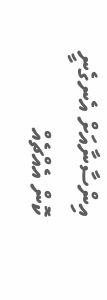އިންސާނާއަށް އެނގެނީ ކޮން އެއްޗެއް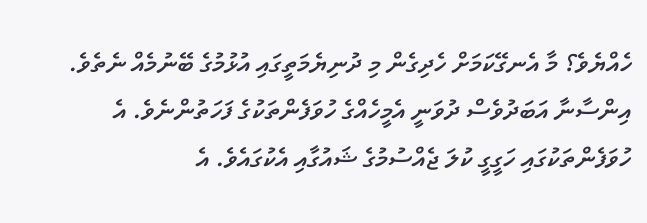ހެއްޔެވެ؟ މާ އެނގޭކަމަށް ހެދިގެން މި ދުނިޔެމަތީގައި އުޅުމުގެ ބޭނުމެއް ނެތެވެ. އިންސާނާ އަބަދުވެސް ދުވަނީ އެމީހެއްގެ ހުވަފެންތަކުގެ ފަހަތުންނެވެ. އެ ހުވަފެންތަކުގައި ހަގީގީ ކުލަ ޖެއްސުމުގެ ޝައުގާއި އެކުގައެވެ. އެ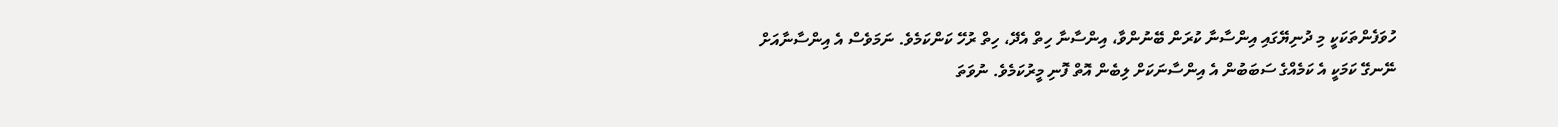ހުވަފެންތަކަކީ މި ދުނިޔޭގައި އިންސާނާ ކުރަން ބޭނުންވާ، އިންސާނާ ހިތް އެދޭ، ހިތް ރުހޭ ކަންކަމެވެ. ނަމަވެސް އެ އިންސާނާއަށް ނޭނގޭ ކަމަކީ އެ ކަމެއްގެ ސަބަބުން އެ އިންސާނަކަށް ލިބެން އޮތް ފޮނި މީރުކަމެވެ. ނުވަތަ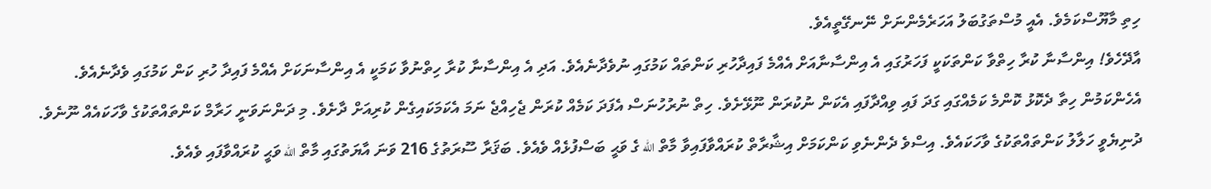ހިތި މާޔޫސްކަމެވެ. އެއީ މުސްތަގުބަލު އަހަރެމެންނަށް ނޭނގޭތީއެވެ.
އާދޭހެވެ! އިންސާނާ ކުރާ ހިތްވާ ކަންތަކަކީ ފަހަރުގައި އެ އިންސާނާއަށް އެއްމެ ފައިދާހުރި ކަންތައް ކަމުގައި ނުވެދާނެއެވެ. އަދި އެ އިންސާނާ ކުރާ ހިތްނުވާ ކަމަކީ އެ އިންސާނަކަށް އެއްމެ ފައިދާ ހުރި ކަން ކަމުގައި ވެދާނެއެވެ. އެހެންކަމުން ހިތާ ދެކޮޅު ކޮންމެ ކަމެއްގައި ގަދަ ފައި ވިއްދާފައި އެކަން ނުކުރަން ނޫޅޭށެވެ. ހިތް ނުރުހުނަސް އެފަދަ ކަމެއް ކުރަން ޖެހިއްޖެ ނަމަ އެކަމަކައިގެން ކުރިއަށް ދާށެވެ. މި ދަންނަވަނީ ހަރާމް ކަންތައްތަކުގެ ވާހަކައެއް ނޫނެވެ. ދުނިޔެވީ ހަލާލު ކަންތައްތަކުގެ ވާހަކައެވެ. އިސްވެ ދެންނެވި ކަންކަމަށް އިޝާރާތް ކުރައްވާފައިވާ މާތް الله ގެ ވަޙީ ބަސްފުޅެއް ވެއެވެ. ބަޤަރާ ސޫރަތުގެ 216 ވަނަ އާޔަތުގައި މާތް الله ވަޙީ ކުރައްވާފައި ވެއެވެ.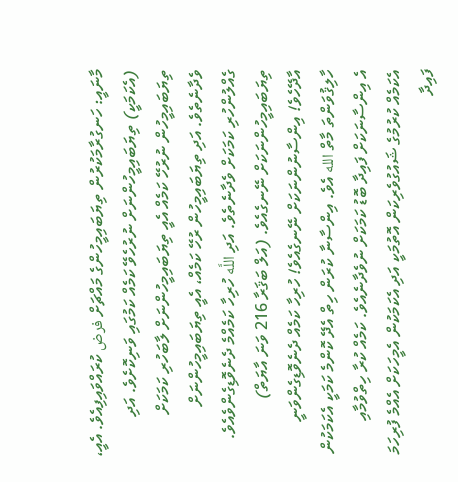މާނައީ: ހަނގުރާމަކުރުން ތިޔަބައިމީހުންގެ މައްޗަށް فرض ކުރައްވައިފިއެވެ. އެއީ، (އެކަމަކީ) ތިޔަބައިމީހުންނަށް ނުރުހެވޭ ކަމެއް ކަމުގައި ވަނިކޮށެވެ. އަދި ތިޔަބައިމީހުން ނުރުހޭ ކަމެއް އެއީ ތިޔަބައިމީހުންނަށް ލާބަހުރި ކަމަކަށް ވެދާނެތެވެ. އަދި ތިޔަބައިމީހުން ރުހޭ ކަމެއް، އެއީ ތިޔަބައިމީހުންނަށް ގެއްލުންހުރި ކަމަކަށް ވެދާނެތެވެ. އަދި اللَّه ހުރިހާ ކަމެއްމެ ދެނެވޮޑިގެންވެއެވެ. ތިޔަބައިމީހުންނަކަށް ނޭނގެއެވެ. (އަލް ބަޤަރާ 216 ވަނަ އާޔަތް)
އާދޭހެވެ! އިންސާނުންނަކަށް ނޭނގެއެވެ! ހުރިހާ ކަމެއް ދެނެވޮޑިގެންވަނީ ހާލިޤުވަންތަ މާތް الله އެވެ. އިންސާނާ ކުރަން ހިތް އެދޭ ކޮންމެ ކަމަކީ އެކަމަކުން އެ އިންސާނަކަށް ފައިދާ ބޮޑު ކަމަކަށް ނުވެދާނެއެވެ. ކަމެއް ކުރާ ހިތްވުމާއި އެކަމެއް ކުރުމުގެ ޝައުގުވެރިކަން އޮތުމަކީ އަދި އެކަމަކުން އެމީހަކަށް އެއްމެ ފުރިހަމަ ފައިދާ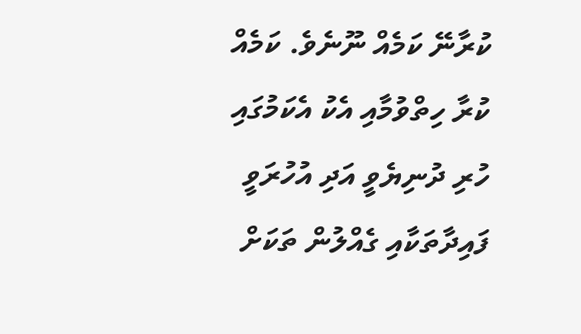ކުރާނޭ ކަމެއް ނޫނެވެ. ކަމެއް ކުރާ ހިތްވުމާއި އެކު އެކަމުގައި ހުރި ދުނިޔެވީ އަދި އުހުރަވީ ފައިދާތަކާއި ގެއްލުން ތަކަށް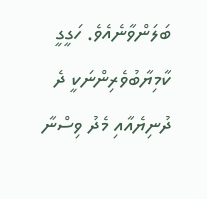ބަލަންވާނެއެވެ. ހަގީގީ ކާމިޔާބުވެރިންނަކީ ދެ ދުނިޔެއާއި މެދު ވިސްނާ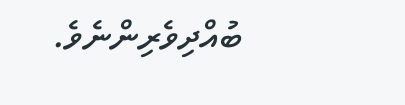ބުއްދިވެރިންނެވެ.